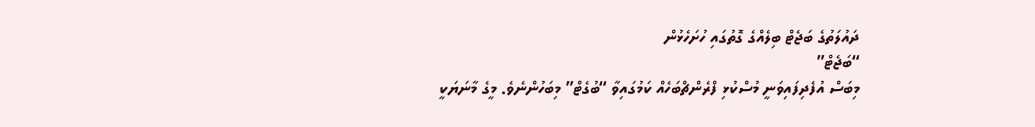ދައުލަތުގެ ބަޖެޓް ބިލެއްގެ ގޮތުގައި ހުށަހެޅުން
“ބަޖެޓް”
މިބަސް އުފެދިފައިވަނީ މުސްކުޅި ފްރެންޗްބަހެއް ކަމުގައިވާ “ބުގެޓް” މިބަހުންނެވެ. މީގެ މާނަޔަކީ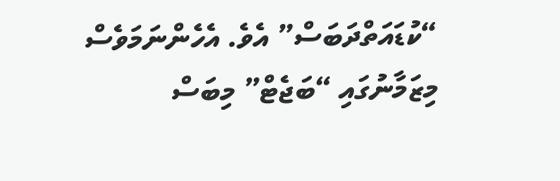“ކުޑައަތްދަބަސް” އެވެ. އެހެންނަމަވެސް މިޒަމާނުގައި “ބަޖެޓް” މިބަސް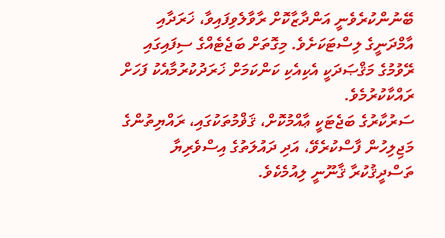ބޭނުންކުރެވެނީ އަންދާޒާކޮށް ރާވާލެވިފައިވާ، ޚަރަދާއި އާމްދަނީގެ ލިސްޓަކަށެވެ. މިގޮތަށް ބަޖެޓެއްގެ ސިފައިގައި ރޭވުމުގެ މަޤްޞަދަކީ އެކިއެކި ކަންކަމަށް ޚަރަދުކުރުމާއެކު ފަހަށް ރައްކާކުރުމެވެ.
ސަރުކާރުގެ ބަޖެޓަކީ ޢާއްމުކޮށް، ޤަޥްމުތަކުގައި، ރައްޔިތުންގެ މަޖިލިހުން ފާސްކުރެވޭ، އަދި ދައުލަތުގެ އިސްވެރިޔާ ތަސްދީޤުކުރާ ޤާނޫނީ ލިއުމެކެވެ.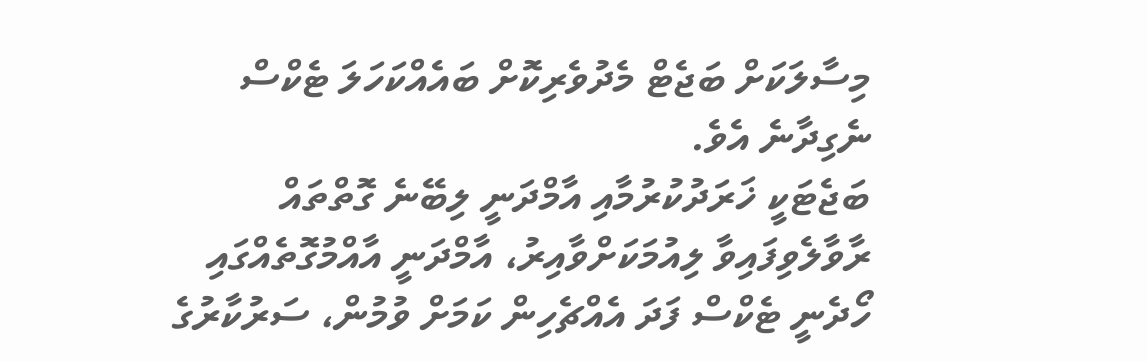މިސާލަކަށް ބަޖެޓް މެދުވެރިކޮށް ބައެއްކަހަލަ ޓެކްސް ނެގިދާނެ އެވެ.
ބަޖެޓަކީ ޚަރަދުކުރުމާއި އާމްދަނީ ލިބޭނެ ގޮތްތައް ރާވާލެވިފައިވާ ލިއުމަކަށްވާއިރު، އާމްދަނީ އާއްމުގޮތެއްގައި ހޯދެނީ ޓެކްސް ފަދަ އެއްޗެހިން ކަމަށް ވުމުން، ސަރުކާރުގެ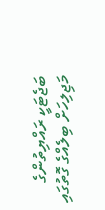ބަޖެޓަކީ ރައްޔިތުންގެ މަޖިލިހަށް ބިލެއްގެ ގޮތުގައި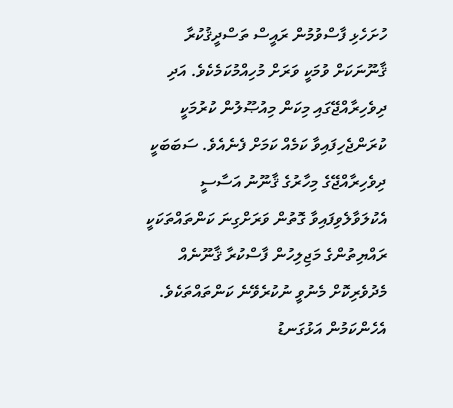ހުށަހެޅި ފާސްވުމުން ރައީސް ތަސްދީޤުކުރާ ޤާނޫނަކަށް ވުމަކީ ވަރަށް މުހިއްމުކަމެކެވެ. އަދި ދިވެހިރާއްޖޭގައި މިކަން މިއުޞޫލުން ކުރުމަކީ ކުރަންޖެހިފައިވާ ކަމެއް ކަމަށް ފެނެއެވެ. ސަބަބަކީ ދިވެހިރާއްޖޭގެ މިހާރުގެ ޤާނޫނު އަސާސީ އެކުލަވާލެވިފައިވާ ގޮތުން ވަރަށްގިނަ ކަންތައްތަކަކީ ރައްޔިތުންގެ މަޖިލިހުން ފާސްކުރާ ޤާނޫނެއް މެދުވެރިކޮށް މެނުވީ ނުކުރެވޭނެ ކަންތައްތަކެވެ.
އެހެންކަމުން އަޅުގަނޑު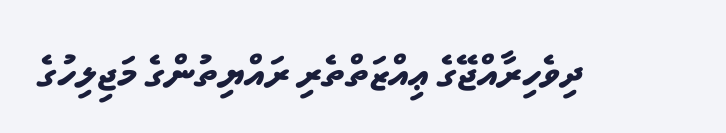ދިވެހިރާއްޖޭގެ ޢިއްޒަތްތެރި ރައްޔިތުންގެ މަޖިލިހުގެ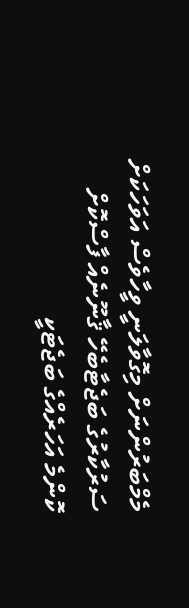މެމްބަރުންނަށް މިގޮވާލަނީ ވީހާވެސް އަވަހަކަށް ސަރުކާރުގެ ބަޖެޓާބެހޭ ޤާނޫނެއް ފާސްކޮށް ކޮންމެ އަހަރެއްގެ ބަޖެޓަކީ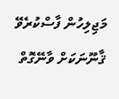މަޖިލިހުން ފާސްކުރެވޭ ޤާނޫނަކަށް ވާނޭގޮތް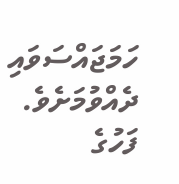ހަމަޖައްސަވައި ދެއްވުމަށެވެ.
ފަހުގެ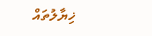ޚިޔާލުތައް